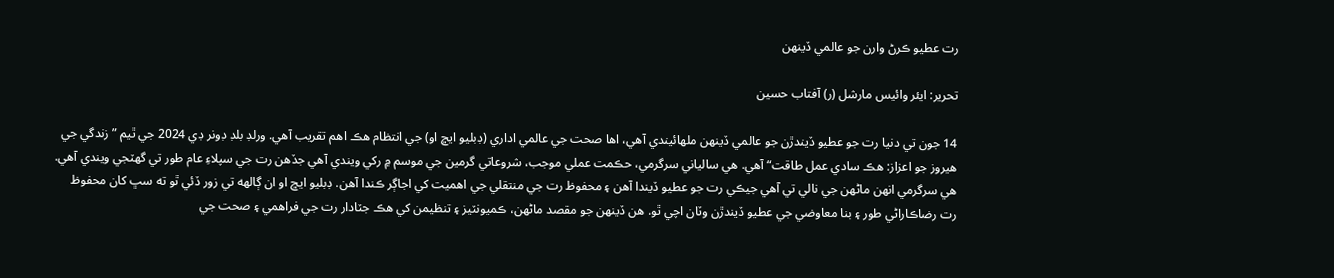رت عطيو ڪرڻ وارن جو عالمي ڏينهن

تحرير: ايئر وائيس مارشل (ر) آفتاب حسين

14 جون تي دنيا رت جو عطيو ڏيندڙن جو عالمي ڏينهن ملهائيندي آهي، اها صحت جي عالمي اداري (ڊبليو ايڇ او) جي انتظام هڪ اهم تقريب آهي. ورلڊ بلڊ ڊونر ڊي 2024 جي ٿيم ”زندگي جي هيروز جو اعزاز: هڪ سادي عمل طاقت“ آهي. هي سالياني سرگرمي، حڪمت عملي موجب، شروعاتي گرمين جي موسم ۾ رکي ويندي آهي جڏهن رت جي سپلاءِ عام طور تي گهٽجي ويندي آهي. هي سرگرمي انهن ماڻهن جي نالي تي آهي جيڪي رت جو عطيو ڏيندا آهن ۽ محفوظ رت جي منتقلي جي اهميت کي اجاڳر ڪندا آهن. ڊبليو ايڇ او ان ڳالهه تي زور ڏئي ٿو ته سڀ کان محفوظ رت رضاڪاراڻي طور ۽ بنا معاوضي جي عطيو ڏيندڙن وٽان اچي ٿو. هن ڏينهن جو مقصد ماڻهن، ڪميونٽيز ۽ تنظيمن کي هڪ جٽادار رت جي فراهمي ۽ صحت جي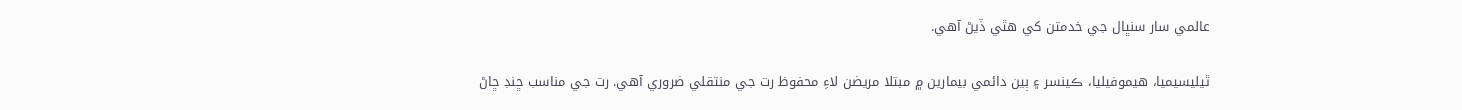عالمي سار سنڀال جي خدمتن کي هٿي ڏيڻ آهي.

ٿيليسيميا، هيموفيليا، ڪينسر ۽ ٻين دائمي بيمارين ۾ مبتلا مريضن لاءِ محفوظ رت جي منتقلي ضروري آهي. رت جي مناسب ڇنڊ ڇاڻ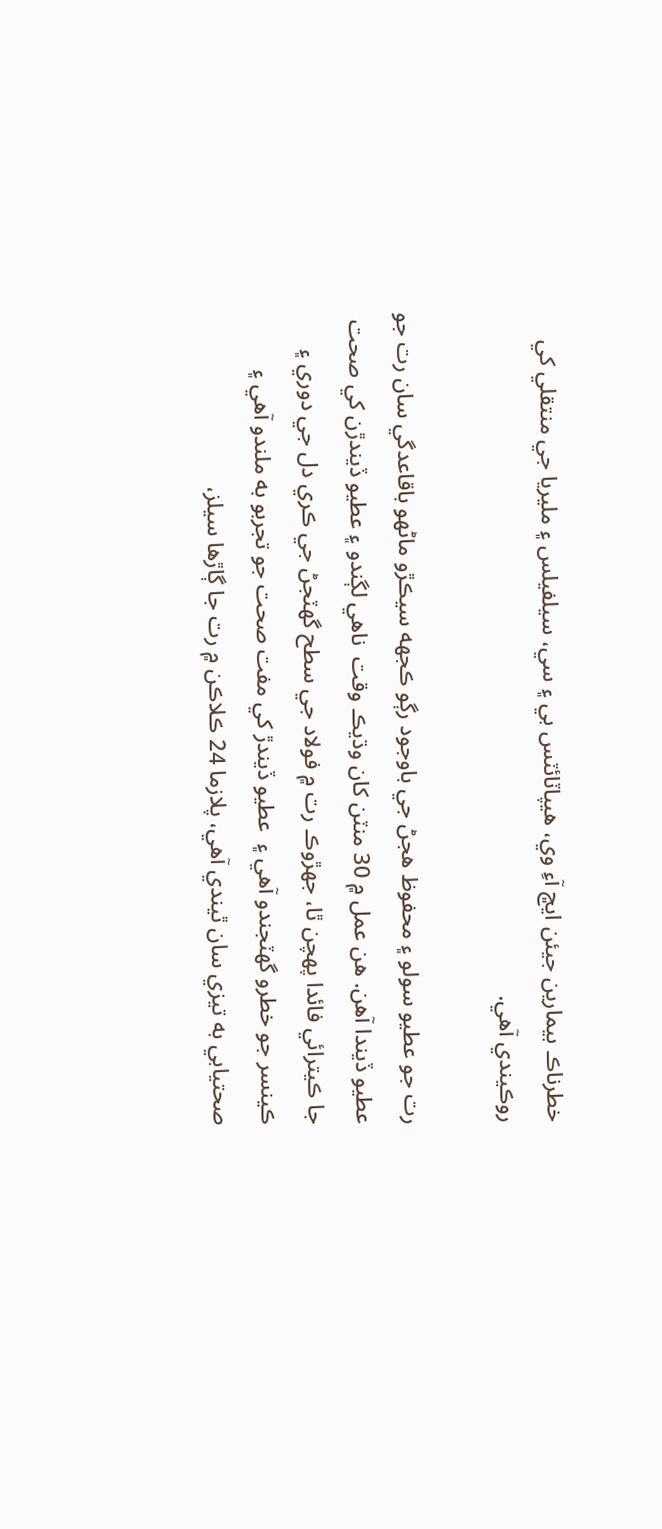خطرناڪ بيمارين جيئن ايڇ آءِ وي، هيپاٽائٽس بي ۽ سي، سيلفيلس ۽ مليريا جي منتقلي کي روڪيندي آهي.

رت جو عطيو سولو ۽ محفوظ هجڻ جي باوجود رڳو ڪجهه سيڪڙو ماڻهو باقاعدگي سان رت جو عطيو ڏيندا آهن. هن عمل ۾ 30 منٽن کان وڌيڪ وقت  ناهي لڳندو ۽ عطيو ڏيندڙن کي صحت جا ڪيترائي فائدا پهچن ٿا، جهڙوڪ رت ۾ فولاد جي سطح گهٽجڻ جي ڪري دل جي دوري ۽ ڪينسر جو خطرو گهٽجندو آهي ۽  عطيو ڏيندڙ کي مفت صحت جو تجربو به ملندو آهي ۽ صحتيابي به تيزي سان ٿيندي آهي، پلازما 24 ڪلاڪن ۾ رت جا ڳاڙها سيلز،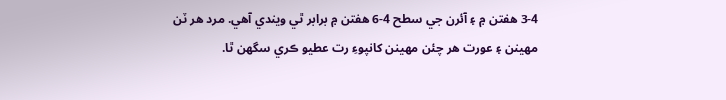3-4 هفتن ۾ ۽ آئرن جي سطح 4-6 هفتن ۾ برابر ٿي ويندي آهي. مرد هر ٽن مهينن ۽ عورت هر چئن مهينن کانپوءِ رت عطيو ڪري سگهن ٿا.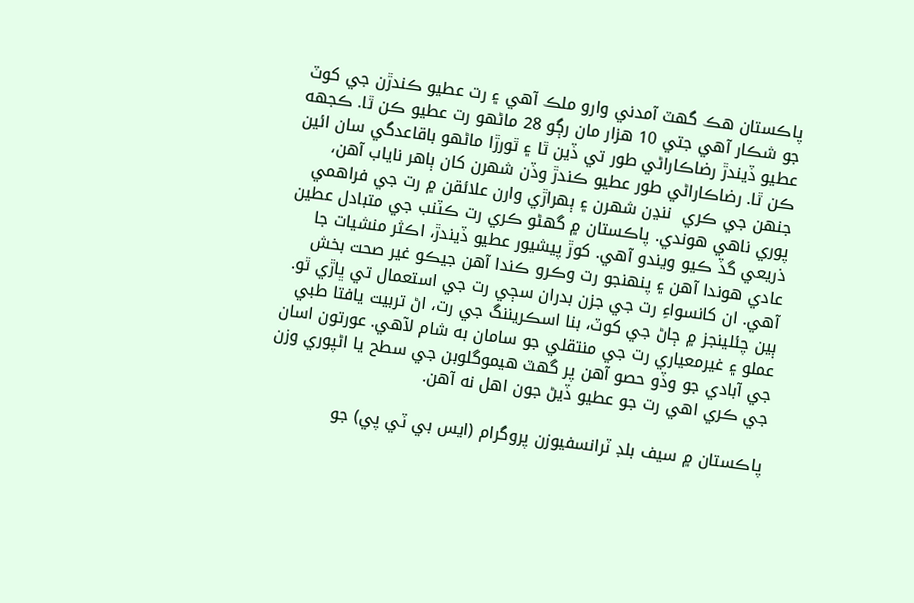پاڪستان هڪ گهٽ آمدني وارو ملڪ آهي ۽ رت عطيو ڪندڙن جي کوٽ جو شڪار آهي جتي 10 هزار مان رڳو 28 ماڻهو رت عطيو ڪن ٿا. ڪجهه عطيو ڏيندڙ رضاڪاراڻي طور تي ڏين ٿا ۽ ٿورڙا ماڻهو باقاعدگي سان ائين ڪن ٿا. رضاڪاراڻي طور عطيو ڪندڙ وڏن شهرن کان ٻاهر ناياب آهن، جنهن جي ڪري  ننڍن شهرن ۽ ٻهراڙي وارن علائقن ۾ رت جي فراهمي پوري ناهي هوندي. پاڪستان ۾ گهڻو ڪري رت ڪٽنب جي متبادل عطين ذريعي گڏ ڪيو ويندو آهي. کوڙ پيشيور عطيو ڏيندڙ، اڪثر منشيات جا عادي هوندا آهن ۽ پنهنجو رت وڪرو ڪندا آهن جيڪو غير صحت بخش آهي. ان کانسواءِ رت جي جزن بدران سڄي رت جي استعمال تي ڀاڙي ٿو. ٻين چئلينجز ۾ ڄاڻ جي کوٽ، بنا اسڪريننگ جي رت، اڻ تربيت يافتا طبي عملو ۽ غيرمعياري رت جي منتقلي جو سامان به شام لآهي. عورتون اسان جي آبادي جو وڏو حصو آهن پر گهٽ هيموگلوبن جي سطح يا اڻپوري وزن جي ڪري اهي رت جو عطيو ڏيڻ جون اهل نه آهن.

پاڪستان ۾ سيف بلڊ ٽرانسفيوزن پروگرام (ايس بي ٽي پي) جو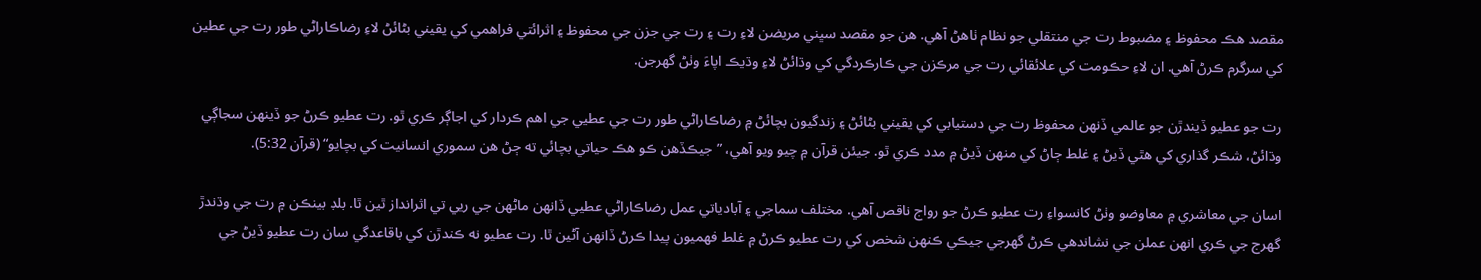مقصد هڪ محفوظ ۽ مضبوط رت جي منتقلي جو نظام ٺاهڻ آهي. هن جو مقصد سڀني مريضن لاءِ رت ۽ رت جي جزن جي محفوظ ۽ اثرائتي فراهمي کي يقيني بڻائڻ لاءِ رضاڪاراڻي طور رت جي عطين کي سرگرم ڪرڻ آهي. ان لاءِ حڪومت کي علائقائي رت جي مرڪزن جي ڪارڪردگي کي وڌائڻ لاءِ وڌيڪ اپاءَ وٺڻ گهرجن.

رت جو عطيو ڏيندڙن جو عالمي ڏنهن محفوظ رت جي دستيابي کي يقيني بڻائڻ ۽ زندگيون بچائڻ ۾ رضاڪاراڻي طور رت جي عطيي جي اهم ڪردار کي اجاڳر ڪري ٿو. رت عطيو ڪرڻ جو ڏينهن سجاڳي وڌائڻ، شڪر گذاري کي هٿي ڏيڻ ۽ غلط ڄاڻ کي منهن ڏيڻ ۾ مدد ڪري ٿو. جيئن قرآن ۾ چيو ويو آهي، ”جيڪڏهن ڪو هڪ حياتي بچائي ته ڄڻ هن سموري انسانيت کي بچايو“ (قرآن 5:32).

اسان جي معاشري ۾ معاوضو وٺڻ کانسواءِ رت عطيو ڪرڻ جو رواج ناقص آهي. مختلف سماجي ۽ آبادياتي عمل رضاڪاراڻي عطيي ڏانهن ماڻهن جي ريي تي اثرانداز ٿين ٿا. بلڊ بينڪن ۾ رت جي وڌندڙ گهرج جي ڪري انهن عملن جي نشاندهي ڪرڻ گهرجي جيڪي ڪنهن شخص کي رت عطيو ڪرڻ ۾ غلط فهميون پيدا ڪرڻ ڏانهن آڻين ٿا. رت عطيو نه ڪندڙن کي باقاعدگي سان رت عطيو ڏيڻ جي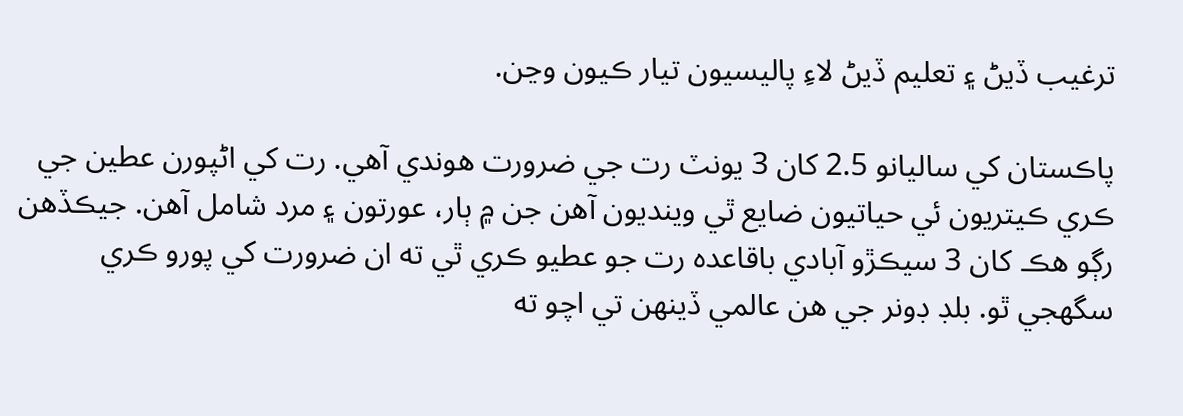ترغيب ڏيڻ ۽ تعليم ڏيڻ لاءِ پاليسيون تيار ڪيون وڃن.

پاڪستان کي ساليانو 2.5 کان 3 يونٽ رت جي ضرورت هوندي آهي. رت کي اڻپورن عطين جي ڪري ڪيتريون ئي حياتيون ضايع ٿي وينديون آهن جن ۾ ٻار، عورتون ۽ مرد شامل آهن. جيڪڏهن رڳو هڪ کان 3 سيڪڙو آبادي باقاعده رت جو عطيو ڪري ٿي ته ان ضرورت کي پورو ڪري سگهجي ٿو. بلڊ ڊونر جي هن عالمي ڏينهن تي اچو ته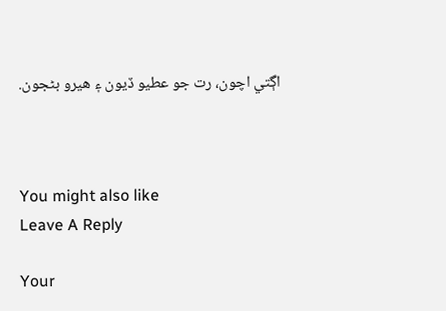اڳتي اچون، رت جو عطيو ڏيون ۽ هيرو بڻجون.



You might also like
Leave A Reply

Your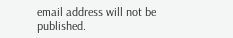email address will not be published.